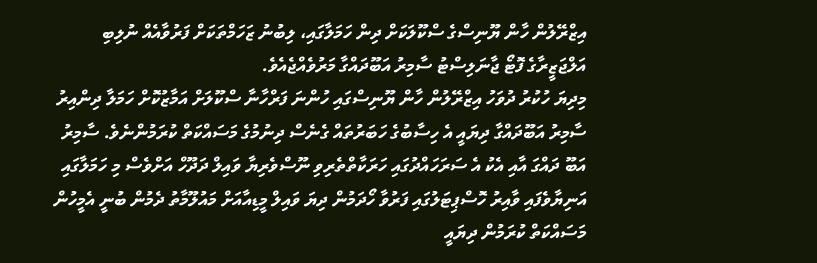އިޒްރޭލުން ހާން ޔޫނިސްގެ ސްކޫލަކަށް ދިން ހަމަލާގައި، ލިބުނު ޒަހަމްތަކަށް ފަރުވާއެއް ނުލިބި އަލްޖަޒީރާގެ ފޮޓޯ ޖާނަލިސްޓު ސާމިރު އަބޫދައްގާ މަރުވެއްޖެއެވެ.
މިދިޔަ ހުކުރު ދުވަހު އިޒްރޭލުން ހާން ޔޫނިސްގައި ހުންނަ ފަރްހާނާ ސްކޫލަށް އަމާޒުކޮށް ހަމަލާ ދިންއިރު ސާމިރު އަބޫދައްގާ ދިޔައީ އެ ހިސާބުގެ ހަބަރުތައް ގެނެސް ދިނުމުގެ މަސައްކަތް ކުރަމުންނެވެ. ސާމިރު އަބޫ ދައްގަ އާއި އެކު އެ ސަރަހައްދުގައި ހަރަކާތްތެރިވި ނޫސްވެރިޔާ ވައިލް ދަދޫހް އަށްވެސް މި ހަމަލާގައި އަނިޔާވެފައި ވާއިރު ހޮސްޕިޓަލުގައި ފަރުވާ ހޯދަމުން ދިޔަ ވައިލް މީޑިއާއަށް މައުލޫމާތު ދެމުން ބުނީ އެމީހުން މަސައްކަތް ކުރަމުން ދިޔައީ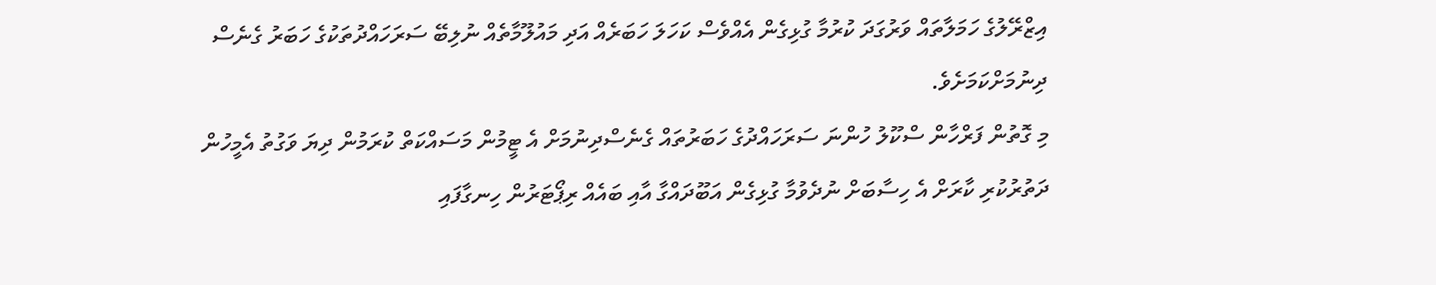އިޒްރޭލުގެ ހަމަލާތައް ވަރުގަދަ ކުރުމާ ގުޅިގެން އެއްވެސް ކަހަލަ ހަބަރެއް އަދި މައުލޫމާތެއް ނުލިބޭ ސަރަހައްދުތަކުގެ ހަބަރު ގެނެސް ދިނުމަށްކަމަށެވެ.
މި ގޮތުން ފަރްހާން ސްކޫލު ހުންނަ ސަރަހައްދުގެ ހަބަރުތައް ގެނެސްދިނުމަށް އެ ޓީމުން މަސައްކަތް ކުރަމުން ދިޔަ ވަގުތު އެމީހުން ދަތުރުކުރި ކާރަށް އެ ހިސާބަށް ނުދެވުމާ ގުޅިގެން އަބޫދައްގާ އާއި ބައެއް ރިޕޯޓަރުން ހިނގާފައި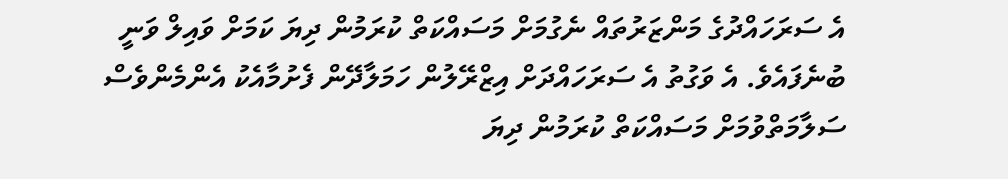އެ ސަރަހައްދުގެ މަންޒަރުތައް ނެގުމަށް މަސައްކަތް ކުރަމުން ދިޔަ ކަމަށް ވައިލް ވަނީ ބުނެފައެވެ. އެ ވަގުތު އެ ސަރަހައްދަށް އިޒްރޭލުން ހަމަލާދޭން ފެށުމާއެކު އެންމެންވެސް ސަލާމަތްވުމަށް މަސައްކަތް ކުރަމުން ދިޔަ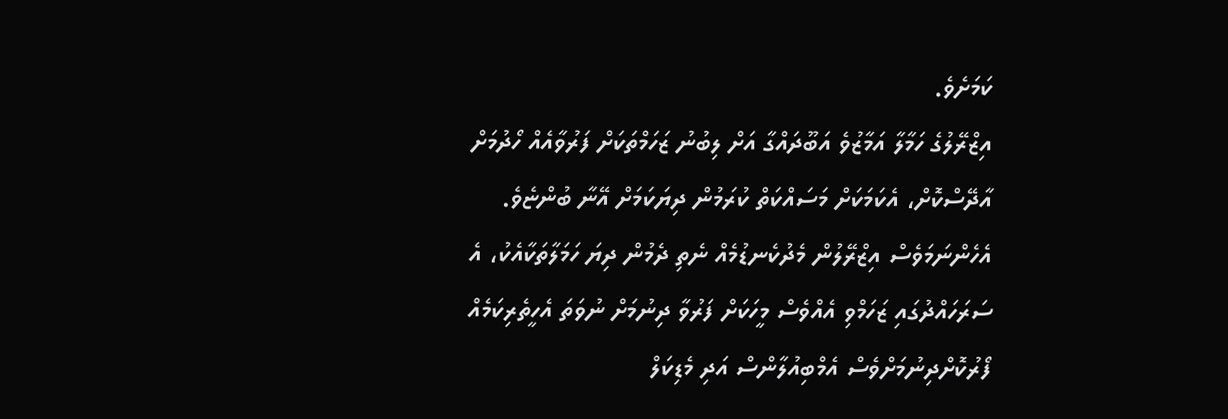ކަމަށެވެ.
އިޒްރޭލުގެ ހަމާލާ އަމާޒުވެ އަބޫދައްގާ އަށް ލިބުނު ޒަހަމްތަކަށް ފަރުވާއެއް ހޯދުމަށް އާދޭސްކޮށް، އެކަމަކަށް މަސައްކަތް ކުރަމުން ދިޔަކަމަށް އޭނާ ބުންޏެވެ. އެހެންނަމަވެސް އިޒްރޭލުން މެދުކެނޑުމެއް ނެތި ދެމުން ދިޔަ ހަމަލާތަކާއެކު، އެ ސަރަހައްދުގައި ޒަހަމްވި އެއްވެސް މީހަކަށް ފަރުވާ ދިނުމަށް ނުވަތަ އެހީތެރިކަމެއް ފޯރުކޮށްދިނުމަށްވެސް އެމްބިއުލާންސް އަދި މެޑިކަލް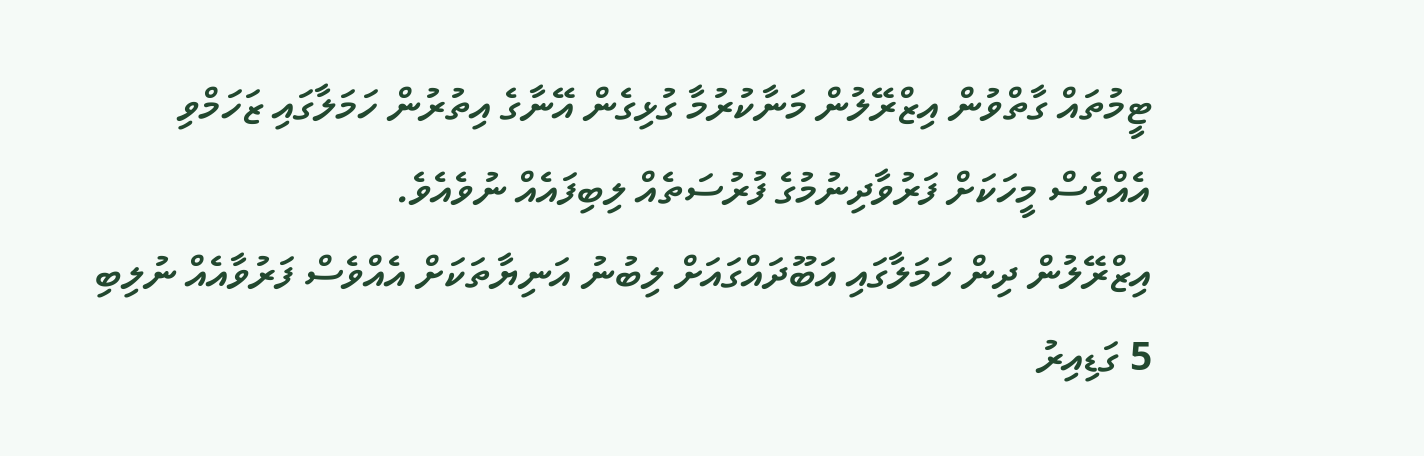ޓީމުތައް ގާތްވުން އިޒްރޭލުން މަނާކުރުމާ ގުޅިގެން އޭނާގެ އިތުރުން ހަމަލާގައި ޒަހަމްވި އެއްވެސް މީހަކަށް ފަރުވާދިނުމުގެ ފުރުސަތެއް ލިބިފައެއް ނުވެއެވެ.
އިޒްރޭލުން ދިން ހަމަލާގައި އަބޫދައްގައަށް ލިބުނު އަނިޔާތަކަށް އެއްވެސް ފަރުވާއެއް ނުލިބި 5 ގަޑިއިރު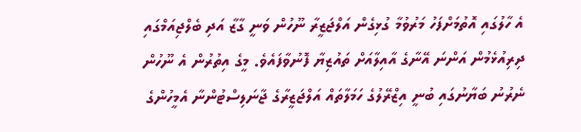އެ ހާލުގައި އޮތުމަށްފަހު މަރުވުމާ ގުޅިގެން އަލްޖަޒީރާ ނޫހުން ވަނީ ގާޒާ އަދި ބެލްޖިއަމްގައި ދިރިއުޅެމުން އަންނަ އޭނާގެ އާއިލާއަށް ތައުޒިޔާ ފޮނުވާފައެވެ. މީގެ އިތުރުން އެ ނޫހުން ނެރުނު ބަޔާނުގައި ބުނީ އިޒްރޭލުގެ ހަމަލާތައް އަލްޖަޒީރާގެ ޖާނަލިސްޓުންނާ އެމީހުންގެ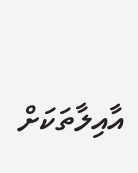އާއިލާތަކަށް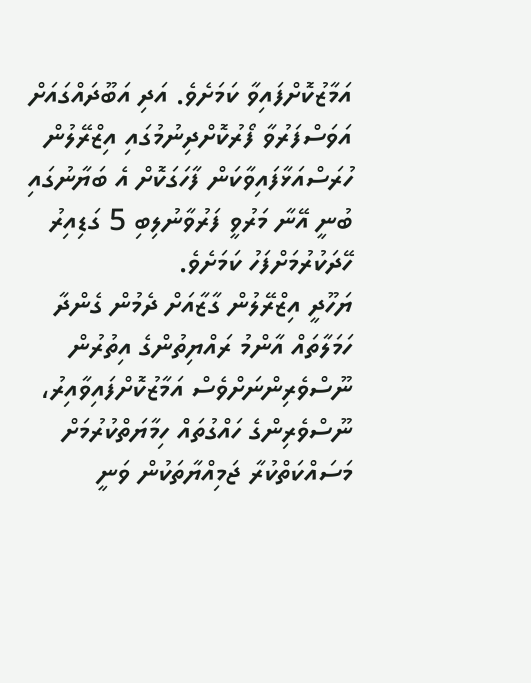އަމާޒުކޮށްފައިވާ ކަމަށެވެ. އަދި އަބޫދައްގައަށް އަވަސްފަރުވާ ފޯރުކޮށްދިނުމުގައި އިޒްރޭލުން ހުރަސްއަޅާފައިވާކަން ފާހަގަކޮށް އެ ބަޔާނުގައި ބުނީ އޭނާ މަރުވީ ފަރުވާނުލިބި 5 ގަޑިއިރު ހޭދަކުރުމަށްފަހު ކަމަށެވެ.
ޔަހޫދީ އިޒްރޭލުން ގާޒާއަށް ދެމުން ގެންދާ ހަމަލާތައް އާންމު ރައްޔިތުންގެ އިތުރުން ނޫސްވެރިންނަށްވެސް އަމާޒުކޮށްފައިވާއިރު، ނޫސްވެރިންގެ ހައްގުތައް ހިމާޔަތްކުރުމަށް މަސައްކަތްކުރާ ޖަމިއްޔާތަކުން ވަނީ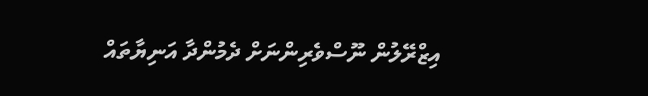އިޒްރޭލުން ނޫސްވެރިންނަށް ދެމުންދާ އަނިޔާތައް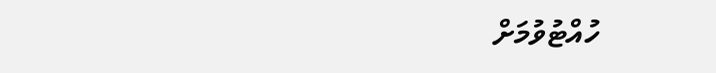ހުއްޓުވުމަށް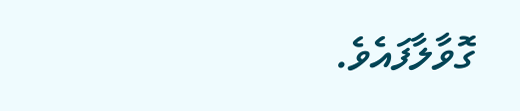ގޮވާލާފައެވެ.